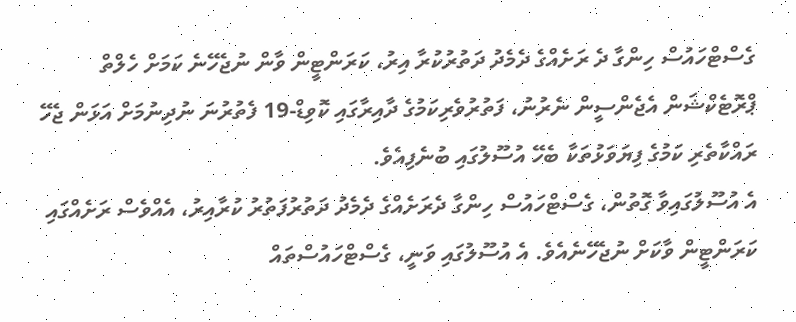ގެސްޓްހައުސް ހިންގާ ދެ ރަށެއްގެ ދެމެދު ދަތުރުކުރާ އިރު، ކަރަންޓީން ވާން ނުޖެހޭނެ ކަމަށް ހެލްތް ޕްރޮޓެކްޝަން އެޖެންސީން ނެރުނު، ފަތުރުވެރިކަމުގެ ދާއިރާގައި ކޮވިޑް-19 ފެތުރުނަ ނުދިނުމަށް އަޅަން ޖެހޭ ރައްކާތެރި ކަމުގެ ފިޔަވަޅުތަކާ ބެހޭ އުސޫލުގައި ބުނެފިއެވެ.
އެ އުސޫލުގައިވާ ގޮތުން، ގެސްޓްހައުސް ހިންގާ ދެރަށެއްގެ ދެމެދު ދަތުރުފަތުރު ކުރާއިރު، އެއްވެސް ރަށެއްގައި ކަރަންޓީން ވާކަށް ނުޖެހޭނެއެވެ. އެ އުސޫލުގައި ވަނީ، ގެސްޓްހައުސްތައް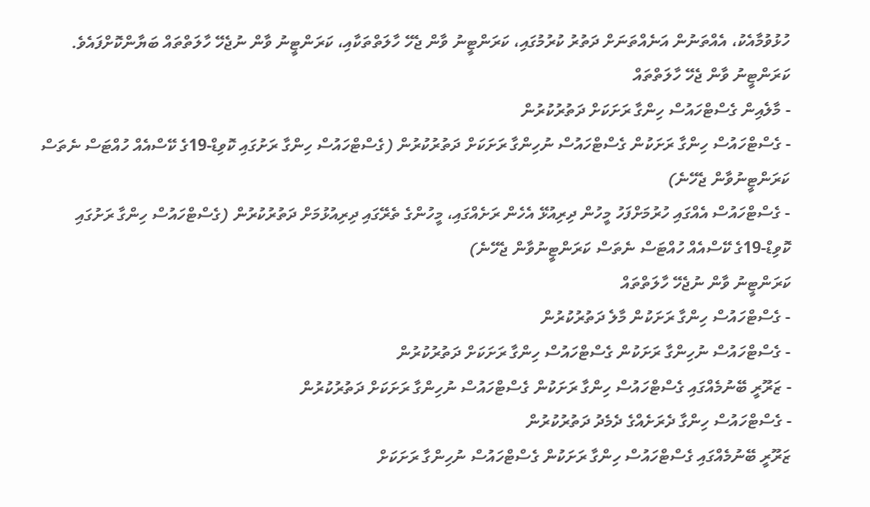ހުޅުވުމާއެކު، އެއްތަނުން އަނެއްތަނަށް ދަތުރު ކުރުމުގައި، ކަރަންޓީނު ވާން ޖެހޭ ހާލަތްތަކާއި، ކަރަންޓީނު ވާން ނުޖެހޭ ހާލަތްތައް ބަޔާންކޮށްފައެވެ.
ކަރަންޓީނު ވާން ޖެހޭ ހާލަތްތައް
- މާލެއިން ގެސްޓްހައުސް ހިންގާ ރަށަކަށް ދަތުރުކުރުން
- ގެސްޓްހައުސް ހިންގާ ރަށަކުން ގެސްޓްހައުސް ނުހިންގާ ރަށަކަށް ދަތުރުކުރުން (ގެސްޓްހައުސް ހިންގާ ރަށުގައި ކޮވިޑް-19ގެ ކޭސްއެއް ހުއްޓަސް ނެތަސް ކަރަންޓީނުވާން ޖެހޭނެ)
- ގެސްޓްހައުސް އެއްގައި ހުރުމަށްފަހު މީހުން ދިރިއުޅޭ އެހެން ރަށެއްގައި، މީހުންގެ ތެރޭގައި ދިރިއުޅުމަށް ދަތުރުކުރުން (ގެސްޓްހައުސް ހިންގާ ރަށުގައި ކޮވިޑް-19ގެ ކޭސްއެއް ހުއްޓަސް ނެތަސް ކަރަންޓީނުވާން ޖެހޭނެ)
ކަރަންޓީނު ވާން ނުޖެހޭ ހާލަތްތައް
- ގެސްޓްހައުސް ހިންގާ ރަށަކުން މާލެ ދަތުރުކުރުން
- ގެސްޓްހައުސް ނުހިންގާ ރަށަކުން ގެސްޓްހައުސް ހިންގާ ރަށަކަށް ދަތުރުކުރުން
- ޒަރޫރީ ބޭނުމެއްގައި ގެސްޓްހައުސް ހިންގާ ރަށަކުން ގެސްޓްހައުސް ނުހިންގާ ރަށަކަށް ދަތުރުކުރުން
- ގެސްޓްހައުސް ހިންގާ ދެރަށެއްގެ ދެމެދު ދަތުރުކުރުން
ޒަރޫރީ ބޭނުމެއްގައި ގެސްޓްހައުސް ހިންގާ ރަށަކުން ގެސްޓްހައުސް ނުހިންގާ ރަށަކަށް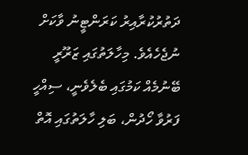ދަތުރުކުރާއިރު ކަރަންޓީނު ވާކަށް ނުޖެހެއެވެ. މިހާލަތުގައި ޒަރޫރީ ބޭނުމެއް ކަމުގައި ބެލެވެނީ، ސިއްހީ ފަރުވާ ހޯދުން، ބަލި ހާލަތުގައި އޮތް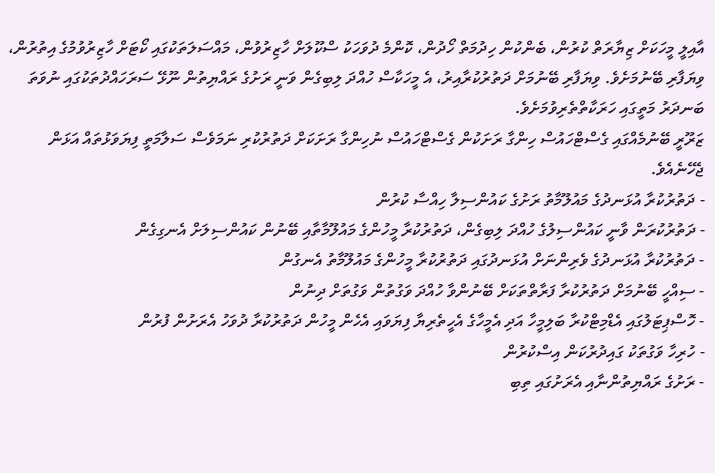އާއިލީ މީހަކަށް ޒިޔާރަތް ކުރުން، ބެންކުން ހިދުމަތް ހޯދުން، ކޮންމެ ދުވަހަކު ސްކޫލަށް ހާޒިރުވުން، މައްސަލަތަކުގައި ކޯޓަށް ހާޒިރުވުމުގެ އިތުރުން، ވިޔަފާރި ބޭނުމަށެވެ. ވިޔަފާރި ބޭނުމަށް ދަތުރުކުރާއިރު، އެ މީހަކާސް ހުއްދަ ލިބިގެން ވަނީ ރަށުގެ ރައްޔިތުން ނޫޅޭ ސަރަހައްދުތަކުގައި ނުވަތަ ބަނދަރު މަތީގައި ހަރަކާތްތެރިވުމަށެވެ.
ޒަރޫރީ ބޭނުމެއްގައި ގެސްޓްހައުސް ހިންގާ ރަށަކުން ގެސްޓްހައުސް ނުހިންގާ ރަށަކަށް ދަތުރުކުރި ނަމަވެސް ސަލާމަތީ ފިޔަވަޅުތައް އަޅަން ޖެހޭނެއެވެ.
- ދަތުރުކުރާ އުޅަނދުގެ މައުލޫމާތު ރަށުގެ ކައުންސިލާ ހިއްސާ ކުރުން
- ދަތުރުކުރަން ވާނީ ކައުންސިލުގެ ހުއްދަ ލިބިގެން، ދަތުރުކުރާ މީހުންގެ މައުލޫމާތާއި ބޭނުން ކައުންސިލަށް އެނގިގެން
- ދަތުރުކުރާ އުޅަނދުގެ ވެރިންނަށް އުޅަނދުގައި ދަތުރުކުރާ މީހުންގެ މައުލޫމާތު އެނގުން
- ސިއްހީ ބޭނުމަށް ދަތުރުކުރާ ފަރާތްތަކަށް ބޭނުންވާ ހުއްދަ ވަގުތުން ވަގުތަށް ދިނުން
- ހޮސްޕިޓަލުގައި އެޑްމިޓްކުރާ ބަލިމީހާ އަދި އެމީހާގެ އެހީތެރިޔާ ފިޔަވައި އެހެން މީހުން ދަތުރުކުރާ ދުވަހު އެރަށުން ފުރުން
- ހުރިހާ ވަގުތަކު ގައިދުރުކަން އިސްކުރުން
- ރަށުގެ ރައްޔިތުންނާއި އެރަށުގައި ތިބި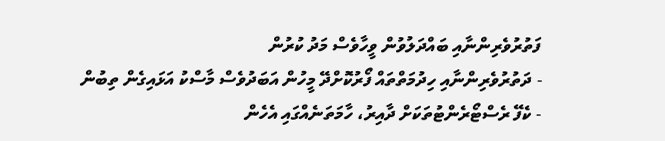ފަތުރުވެރިންނާއި ބައްދަލުވުން ވީހާވެސް މަދު ކުރުން
- ދަތުރުވެރިންނާއި ހިދުމަތްތައް ފޯރުކޮށްދޭ މީހުން އަބަދުވެސް މާސްކު އަޅައިގެން ތިބުން
- ކެފޭ ރެސްޓޯރެންޓުތަކަށް ދާއިރު، ހާމަތަނެއްގައި އެހެން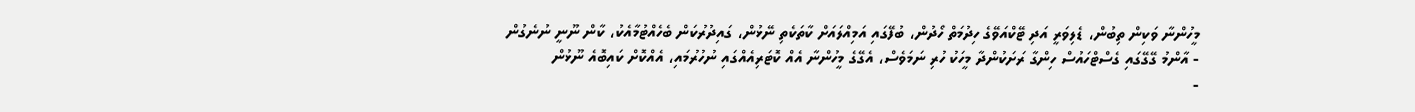މީހުންނާ ވަކިން ތިބުން، ޑެލިވަރީ އަދި ޓޭކްއަވޭގެ ހިދުމަތް ހޯދުން، ބުފޭގައި އަމިއްލައަށް ކާތަކެތި ނޭޅުން، ގައިދުރުކަން ބެހެއްޓުމާއެކު، ކާން ނޫނީ ނުނެގުން
- އާންމު ގޭގޭގައި ގެސްޓްހައުސް ހިންގާ ރަށަކުންދާ މީހަކު ހުރި ނަމަވެސް، އެގޭގެ މީހުންނާ އެއް ކޮޓަރިއެއްގައި ނުހުރުމައި، އެއްކޮށް ކައިބޮއެ ނޫޅުން
-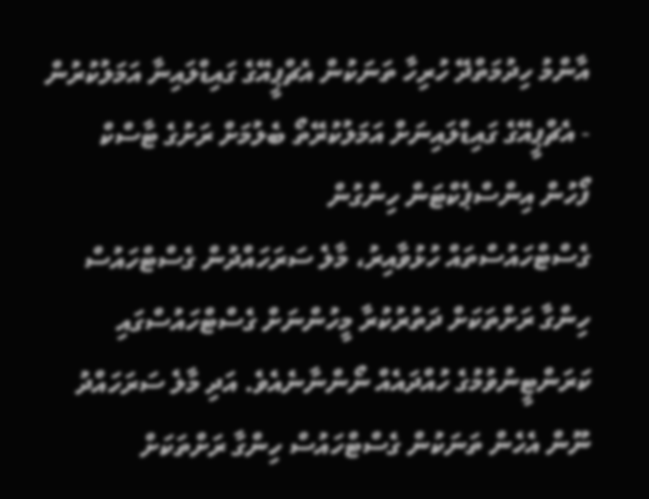އާންމު ހިދުމަތްދޭ ހުރިހާ ތަނަކުން އެޗްޕީއޭގެ ގައިޑްލައިނާ އަމަލުކުރުން
- އެޗްޕީއޭގެ ގައިޑްލައިނަށް އަމަލުކުރޭތޯ ބެލުމަށް ރަށުގެ ޓާސްކް ފޯހުން އިންސްޕެކްޓަން ހިންގުން
ގެސްޓްހައުސްތައް ހުޅުވާއިރު، މާލެ ސަރަހައްދުން ގެސްޓްހައުސް ހިންގާ ރަށްތަކަށް ދަތުރުކުރާ މީހުންނަށް ގެސްޓްހައުސްގައި ކަރަންޓީނުވުމުގެ ހުއްދައެއް ނޯންނާނެއެވެ. އަދި މާލެ ސަރަހައްދު ނޫން އެހެން ތަނަކުން ގެސްޓްހައުސް ހިންގާ ރަށްތަކަށް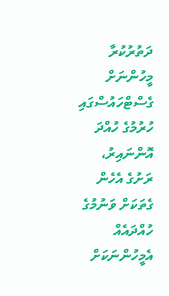ދަތުރުކުރާ މީހުންނަށް ގެސްޓްހައުސްގައި ހުރުމުގެ ހުއްދަ އޮންނައިރު، ރަށުގެ އެހެން ގެތަކަށް ވަނުމުގެ ހުއްދައެއް އެމީހުންނަކަށް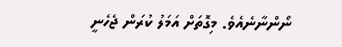ނޯންނާނެއެވެ. މިގޮތަށް އަމަލު ކުރަން ޖެހެނީ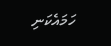ހަމައެކަނި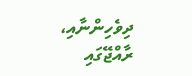ދިވެހިންނާއި، ރާއްޖޭގައި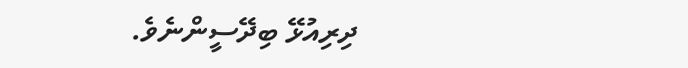ދިރިއުޅޭ ބިދޭސީންނެވެ.